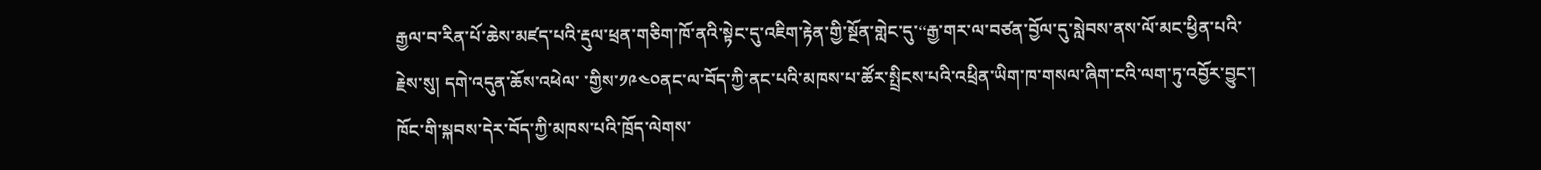རྒྱལ་བ་རིན་པོ་ཆེས་མཛད་པའི་རྡུལ་ཕྲན་གཅིག་ཁོ་ནའི་སྟེང་དུ་འཇིག་རྟེན་གྱི་སྔོན་གླེང་དུ་‘‘རྒྱ་གར་ལ་བཙན་བྱོལ་དུ་སླེབས་ནས་ལོ་མང་ཕྱིན་པའི་རྗེས་སུ། དགེ་འདུན་ཆོས་འཕེལ་ ་གྱིས་༡༩༤༠ནང་ལ་བོད་ཀྱི་ནང་པའི་མཁས་པ་ཚོར་སྤྲིངས་པའི་འཕྲིན་ཡིག་ཁ་གསལ་ཞིག་ངའི་ལག་ཏུ་འབྱོར་བྱུང་། ཁོང་གི་སྐབས་དེར་བོད་ཀྱི་མཁས་པའི་ཁྲོད་ལེགས་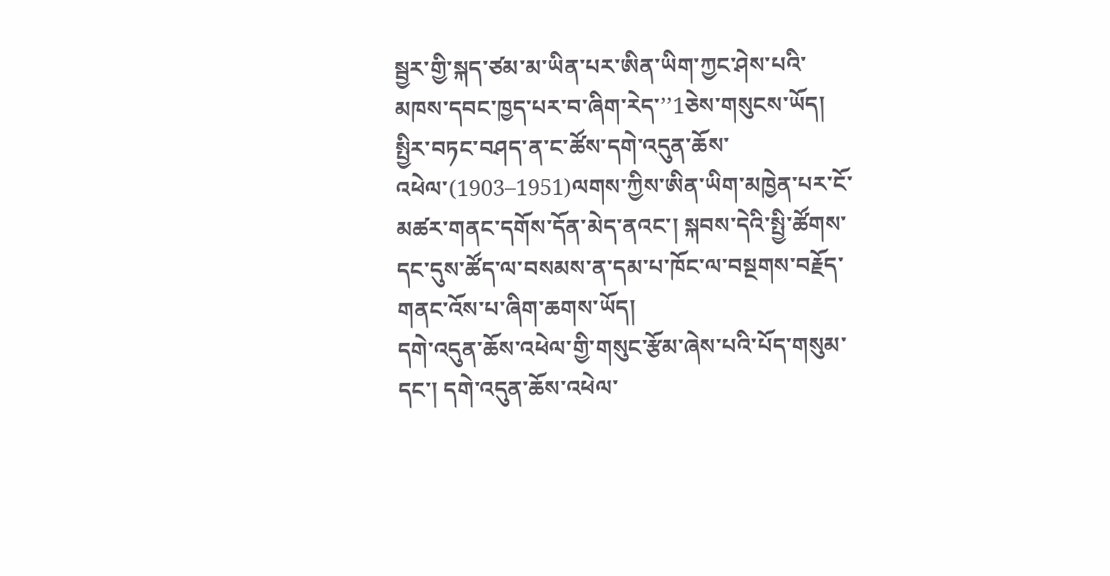སྦྱར་གྱི་སྐད་ཙམ་མ་ཡིན་པར་ཨིན་ཡིག་ཀྱང་ཤེས་པའི་མཁས་དབང་ཁྱད་པར་བ་ཞིག་རེད་’’1ཅེས་གསུངས་ཡོད། སྤྱིར་བཏང་བཤད་ན་ང་ཚོས་དགེ་འདུན་ཆོས་འཕེལ་(1903–1951)ལགས་ཀྱིས་ཨིན་ཡིག་མཁྱེན་པར་ངོ་མཚར་གནང་དགོས་དོན་མེད་ནའང་། སྐབས་དེའི་སྤྱི་ཚོགས་དང་དུས་ཚོད་ལ་བསམས་ན་དམ་པ་ཁོང་ལ་བསྔགས་བརྗོད་གནང་འོས་པ་ཞིག་ཆགས་ཡོད།
དགེ་འདུན་ཆོས་འཕེལ་གྱི་གསུང་རྩོམ་ཞེས་པའི་པོད་གསུམ་དང་། དགེ་འདུན་ཆོས་འཕེལ་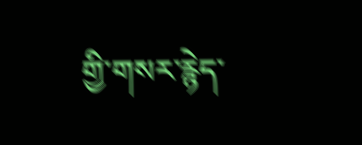གྱི་གསར་རྙེད་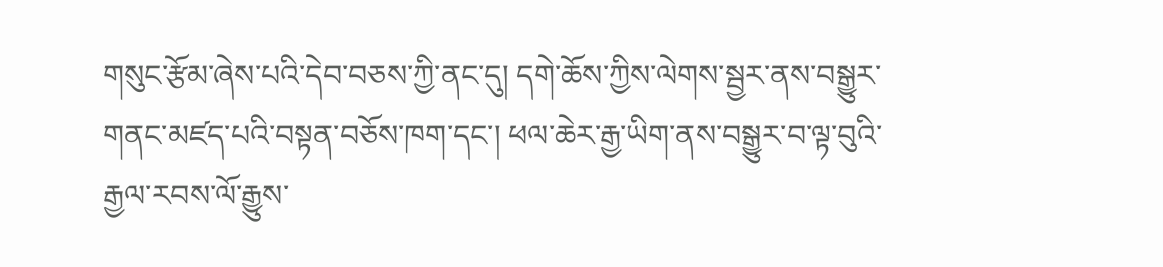གསུང་རྩོམ་ཞེས་པའི་དེབ་བཅས་ཀྱི་ནང་དུ། དགེ་ཆོས་ཀྱིས་ལེགས་སྦྱར་ནས་བསྒྱུར་གནང་མཛད་པའི་བསྟན་བཅོས་ཁག་དང་། ཕལ་ཆེར་རྒྱ་ཡིག་ནས་བསྒྱུར་བ་ལྟ་བུའི་རྒྱལ་རབས་ལོ་རྒྱུས་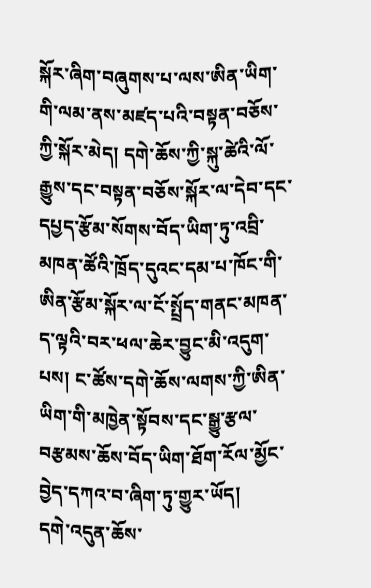སྐོར་ཞིག་བཞུགས་པ་ལས་ཨིན་ཡིག་གི་ལམ་ནས་མཛད་པའི་བསྟན་བཅོས་ཀྱི་སྐོར་མེད། དགེ་ཆོས་ཀྱི་སྐུ་ཚེའི་ལོ་རྒྱུས་དང་བསྟན་བཅོས་སྐོར་ལ་དེབ་དང་དཔྱད་རྩོམ་སོགས་བོད་ཡིག་ཏུ་འབྲི་མཁན་ཚོའི་ཁྲོད་དུའང་དམ་པ་ཁོང་གི་ཨིན་རྩོམ་སྐོར་ལ་ངོ་སྤྲོད་གནང་མཁན་ད་ལྟའི་བར་ཕལ་ཆེར་བྱུང་མི་འདུག་པས། ང་ཚོས་དགེ་ཆོས་ལགས་ཀྱི་ཨིན་ཡིག་གི་མཁྱེན་སྟོབས་དང་སྒྱུ་རྩལ་བརྩམས་ཆོས་བོད་ཡིག་ཐོག་རོལ་མྱོང་བྱེད་དཀའ་བ་ཞིག་ཏུ་གྱུར་ཡོད།
དགེ་འདུན་ཆོས་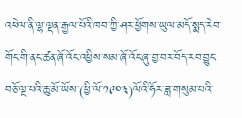འཕེལ་ནི་ལྷ་ལྡན་རྒྱལ་པོའི་ཁབ་ཀྱི་ཤར་ཕྱོགས་ཡུལ་མདོ་སྨད་རེབ་གོང་གི་ནང་ཚན་ཞོ་འོང་འཕྱིས་སམ་ཞོ་འོང་ཞུ་བྱ་བར་བོད་རབ་བྱུང་བཅོ་ལྔ་པའི་ཆུ་མོ་ཡོས་(ཕྱི་ལོ་༡༩༠༣)ལོའི་ཧོར་ཟླ་གསུམ་པའི་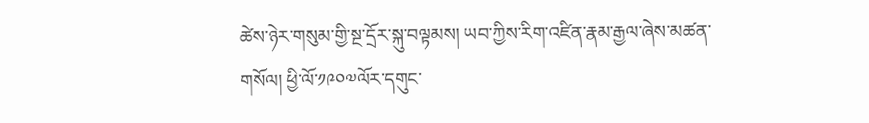ཚེས་ཉེར་གསུམ་གྱི་སྔ་དྲོར་སྐུ་བལྟམས། ཡབ་ཀྱིས་རིག་འཛིན་རྣམ་རྒྱལ་ཞེས་མཚན་གསོལ། ཕྱི་ལོ་༡༩༠༧ལོར་དགུང་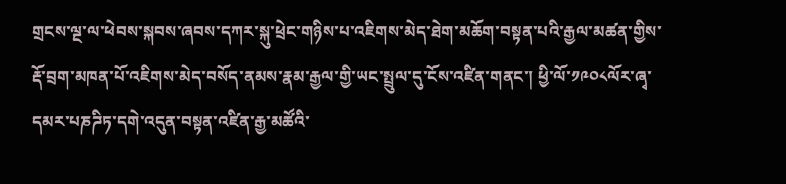གྲངས་ལྔ་ལ་ཕེབས་སྐབས་ཞབས་དཀར་སྐུ་ཕྲེང་གཉིས་པ་འཇིགས་མེད་ཐེག་མཆོག་བསྟན་པའི་རྒྱལ་མཚན་གྱིས་རྡོ་བྲག་མཁན་པོ་འཇིགས་མེད་བསོད་ནམས་རྣམ་རྒྱལ་གྱི་ཡང་སྤྲུལ་དུ་ངོས་འཛིན་གནང་། ཕྱི་ལོ་༡༩༠༨ལོར་ཞྭ་དམར་པཎཌིཏ་དགེ་འདུན་བསྟན་འཛིན་རྒྱ་མཚོའི་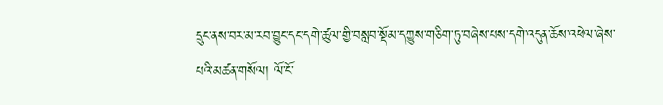དྲུང་ནས་བར་མ་རབ་བྱུང་དང་དགེ་ཚུལ་གྱི་བསླབ་སྡོམ་དཀྱུས་གཅིག་ཏུ་བཞེས་པས་དགེ་འདུན་ཆོས་འཕེལ་ཞེས་པའི་མཚན་གསོལ། ལོ་ངོ་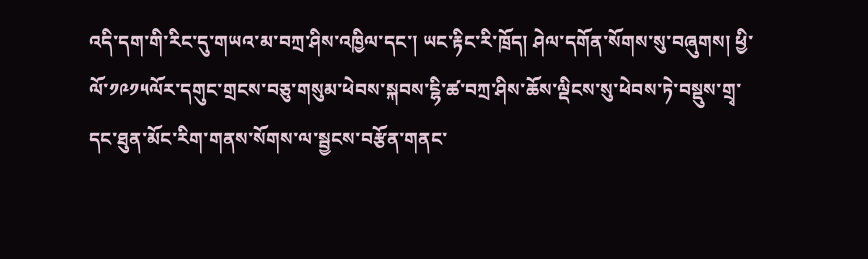འདི་དག་གི་རིང་དུ་གཡའ་མ་བཀྲ་ཤིས་འཁྱིལ་དང་། ཡང་རྟིང་རི་ཁྲོད། ཤེལ་དགོན་སོགས་སུ་བཞུགས། ཕྱི་ལོ་༡༩༡༥ལོར་དགུང་གྲངས་བཅུ་གསུམ་ཕེབས་སྐབས་ངྷི་ཚ་བཀྲ་ཤིས་ཆོས་ལྡིངས་སུ་ཕེབས་ཏེ་བསྡུས་གྲྭ་དང་ཐུན་མོང་རིག་གནས་སོགས་ལ་སྦྱངས་བརྩོན་གནང་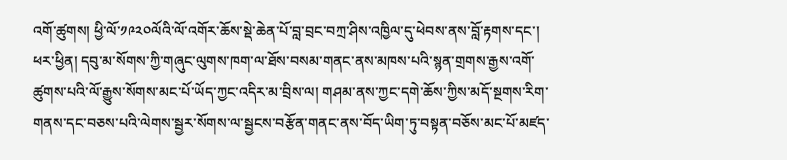འགོ་ཚུགས། ཕྱི་ལོ་༡༩༢༠ལོའི་ལོ་འགོར་ཆོས་སྡེ་ཆེན་པོ་བླ་བྲང་བཀྲ་ཤིས་འཁྱིལ་དུ་ཕེབས་ནས་བློ་རྟགས་དང་། ཕར་ཕྱིན། དབུ་མ་སོགས་ཀྱི་གཞུང་ལུགས་ཁག་ལ་ཐོས་བསམ་གནང་ནས་མཁས་པའི་སྙན་གྲགས་རྒྱས་འགོ་ཚུགས་པའི་ལོ་རྒྱུས་སོགས་མང་པོ་ཡོད་ཀྱང་འདིར་མ་བྲིས་ལ། གཤམ་ནས་ཀྱང་དགེ་ཆོས་ཀྱིས་མདོ་སྔགས་རིག་གནས་དང་བཅས་པའི་ལེགས་སྦྱར་སོགས་ལ་སྦྱངས་བརྩོན་གནང་ནས་བོད་ཡིག་ཏུ་བསྟན་བཅོས་མང་པོ་མཛད་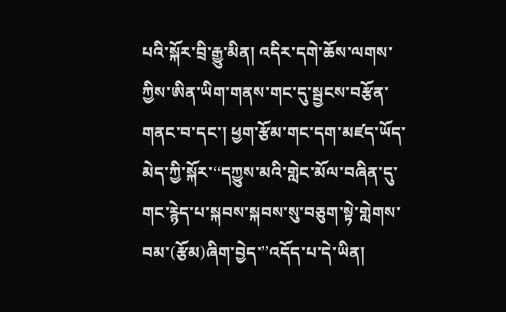པའི་སྐོར་བྲི་རྒྱུ་མིན། འདིར་དགེ་ཆོས་ལགས་ཀྱིས་ཨིན་ཡིག་གནས་གང་དུ་སྦྱངས་བརྩོན་གནང་བ་དང་། ཕྱག་རྩོམ་གང་དག་མཛད་ཡོད་མེད་ཀྱི་སྐོར་‘‘དཀྱུས་མའི་གླེང་མོལ་བཞིན་དུ་གང་རྙེད་པ་སྐབས་སྐབས་སུ་བཅུག་སྟེ་གླེགས་བམ་(རྩོམ)ཞིག་བྱེད་’’འདོད་པ་དེ་ཡིན།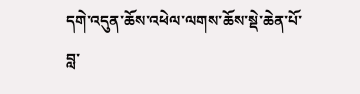དགེ་འདུན་ཆོས་འཕེལ་ལགས་ཆོས་སྡེ་ཆེན་པོ་བླ་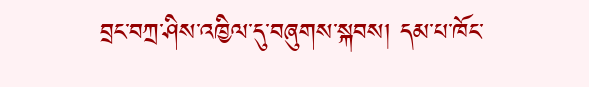བྲང་བཀྲ་ཤིས་འཁྱིལ་དུ་བཞུགས་སྐབས། དམ་པ་ཁོང་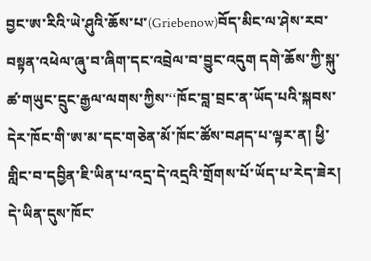བྱང་ཨ་རིའི་ཡེ་ཤུའི་ཆོས་པ་(Griebenow)བོད་མིང་ལ་ཤེས་རབ་བསྟན་འཕེལ་ཞུ་བ་ཞིག་དང་འབྲེལ་བ་བྱུང་འདུག དགེ་ཆོས་ཀྱི་སྐུ་ཚ་གཡུང་དྲུང་རྒྱལ་ལགས་ཀྱིས་‘‘ཁོང་བླ་བྲང་ན་ཡོད་པའི་སྐབས་དེར་ཁོང་གི་ཨ་མ་དང་གཅེན་མོ་ཁོང་ཚོས་བཤད་པ་ལྟར་ན། ཕྱི་གླིང་བ་དབྱིན་ཇི་ཡིན་པ་འདྲ་དེ་འདྲའི་གྲོགས་པོ་ཡོད་པ་རེད་ཟེར། དེ་ཡིན་དུས་ཁོང་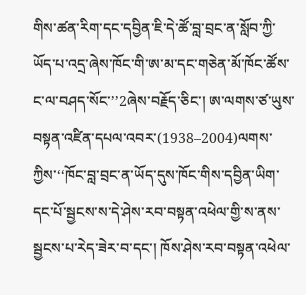གིས་ཚན་རིག་དང་དབྱིན་ཇི་དེ་ཚོ་བླ་བྲང་ན་སློབ་ཀྱི་ཡོད་པ་འདྲ་ཞེས་ཁོང་གི་ཨ་མ་དང་གཅེན་མོ་ཁོང་ཚོས་ང་ལ་བཤད་སོང་’’2ཞེས་བརྗོད་ཅིང་། ཨ་ལགས་ཙ་ཡུས་བསྟན་འཛིན་དཔལ་འབར་(1938–2004)ལགས་ཀྱིས་‘‘ཁོང་བླ་བྲང་ན་ཡོད་དུས་ཁོང་གིས་དབྱིན་ཡིག་དང་པོ་སྦྱངས་ས་དེ་ཤེས་རབ་བསྟན་འཕེལ་གྱི་ས་ནས་སྦྱངས་པ་རེད་ཟེར་བ་དང་། ཁོས་ཤེས་རབ་བསྟན་འཕེལ་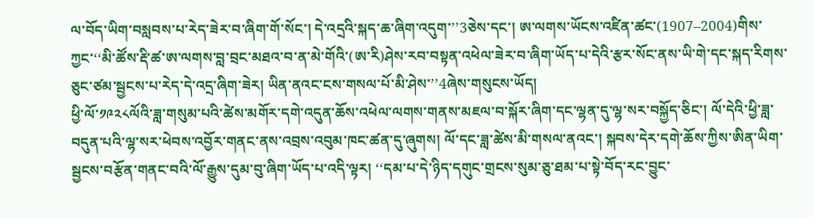ལ་བོད་ཡིག་བསླབས་པ་རེད་ཟེར་བ་ཞིག་གོ་སོང་། དེ་འདྲའི་སྐད་ཆ་ཞིག་འདུག་’’3ཅེས་དང་། ཨ་ལགས་ཡོངས་འཛིན་ཚང་(1907–2004)གིས་ཀྱང་‘‘མི་ཚོས་རྡི་ཚ་ཨ་ལགས་བླ་བྲང་མཐའ་བ་ན་མེ་གོའི་(ཨ་རི)ཤེས་རབ་བསྟན་འཕེལ་ཟེར་བ་ཞིག་ཡོད་པ་དེའི་རྩར་སོང་ནས་ཡི་གེ་དང་སྐད་རིགས་ཅུང་ཙམ་སྦྱངས་པ་རེད་དེ་འདྲ་ཞིག་ཟེར། ཡིན་ནའང་ངས་གསལ་པོ་མི་ཤེས་’’4ཞེས་གསུངས་ཡོད།
ཕྱི་ལོ་༡༩༢༨ལོའི་ཟླ་གསུམ་པའི་ཚེས་མགོར་དགེ་འདུན་ཆོས་འཕེལ་ལགས་གནས་མཇལ་བ་སྐོར་ཞིག་དང་ལྷན་དུ་ལྷ་སར་བསྐྱོད་ཅིང་། ལོ་དེའི་ཕྱི་ཟླ་བདུན་པའི་ལྷ་སར་ཕེབས་འབྱོར་གནང་ནས་འབྲས་འབུམ་ཁང་ཚན་དུ་ཞུགས། ལོ་དང་ཟླ་ཚེས་མི་གསལ་ནའང་། སྐབས་དེར་དགེ་ཆོས་ཀྱིས་ཨིན་ཡིག་སྦྱངས་བརྩོན་གནང་བའི་ལོ་རྒྱུས་དུམ་བུ་ཞིག་ཡོད་པ་འདི་ལྟར། ‘‘དམ་པ་དེ་ཉིད་དགུང་གྲངས་སུམ་ཅུ་ཐམ་པ་སྟེ་བོད་རང་བྱུང་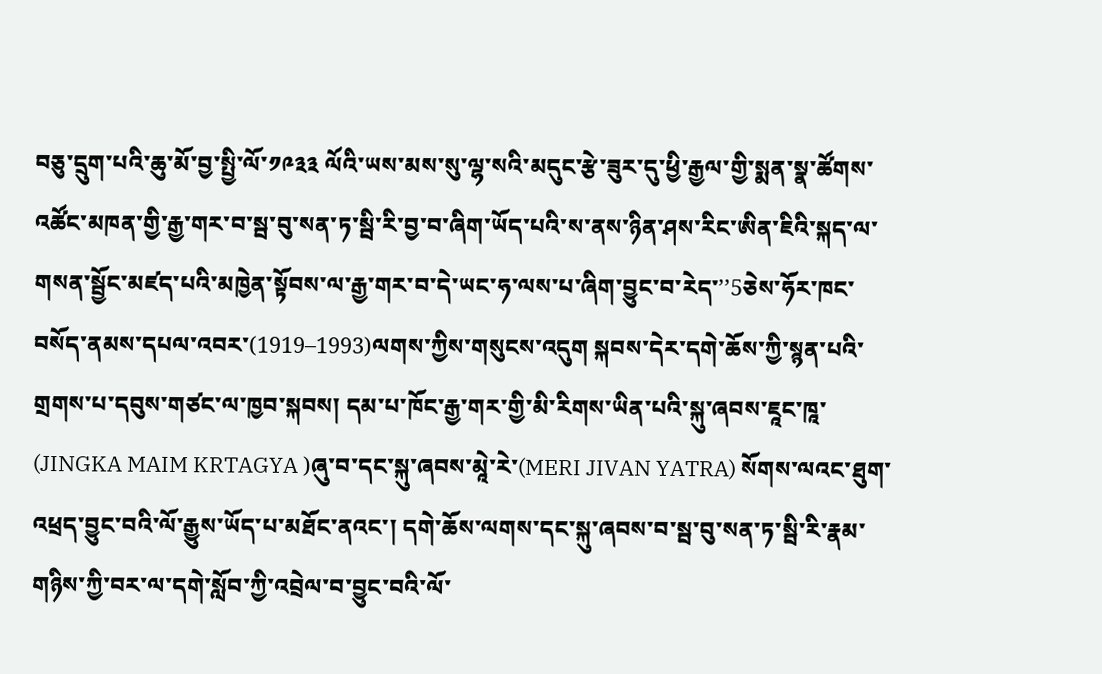བཅུ་དྲུག་པའི་ཆུ་མོ་བྱ་སྤྱི་ལོ་༡༩༣༣ ལོའི་ཡས་མས་སུ་ལྷ་སའི་མདུང་རྩེ་ཟུར་དུ་ཕྱི་རྒྱལ་གྱི་སྨན་སྣ་ཚོགས་འཚོང་མཁན་གྱི་རྒྱ་གར་བ་སྦ་བུ་སན་ཏ་སྦི་རི་བྱ་བ་ཞིག་ཡོད་པའི་ས་ནས་ཉིན་ཤས་རིང་ཨིན་ཇིའི་སྐད་ལ་གསན་སྦྱོང་མཛད་པའི་མཁྱེན་སྟོབས་ལ་རྒྱ་གར་བ་དེ་ཡང་ཧ་ལས་པ་ཞིག་བྱུང་བ་རེད་’’5ཅེས་ཧོར་ཁང་བསོད་ནམས་དཔལ་འབར་(1919–1993)ལགས་ཀྱིས་གསུངས་འདུག སྐབས་དེར་དགེ་ཆོས་ཀྱི་སྙན་པའི་གྲགས་པ་དབུས་གཙང་ལ་ཁྱབ་སྐབས། དམ་པ་ཁོང་རྒྱ་གར་གྱི་མི་རིགས་ཡིན་པའི་སྐུ་ཞབས་ཇཱང་ཁཱ་ (JINGKA MAIM KRTAGYA )ཞུ་བ་དང་སྐུ་ཞབས་མཱེ་རེ་(MERI JIVAN YATRA) སོགས་ལའང་ཐུག་འཕྲད་བྱུང་བའི་ལོ་རྒྱུས་ཡོད་པ་མཐོང་ནའང་། དགེ་ཆོས་ལགས་དང་སྐུ་ཞབས་བ་སྦ་བུ་སན་ཏ་སྦི་རི་རྣམ་གཉིས་ཀྱི་བར་ལ་དགེ་སློབ་ཀྱི་འབྲེལ་བ་བྱུང་བའི་ལོ་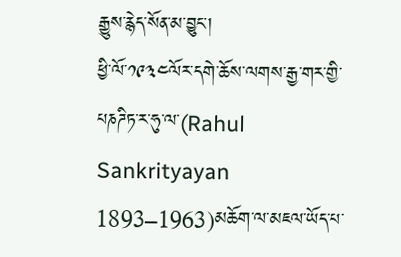རྒྱུས་རྙེད་སོན་མ་བྱུང་།
ཕྱི་ལོ་༡༩༣༤ལོར་དགེ་ཆོས་ལགས་རྒྱ་གར་གྱི་པཎཌིཏ་ར་ཧུ་ལ་(Rahul Sankrityayan 1893–1963)མཆོག་ལ་མཇལ་ཡོད་པ་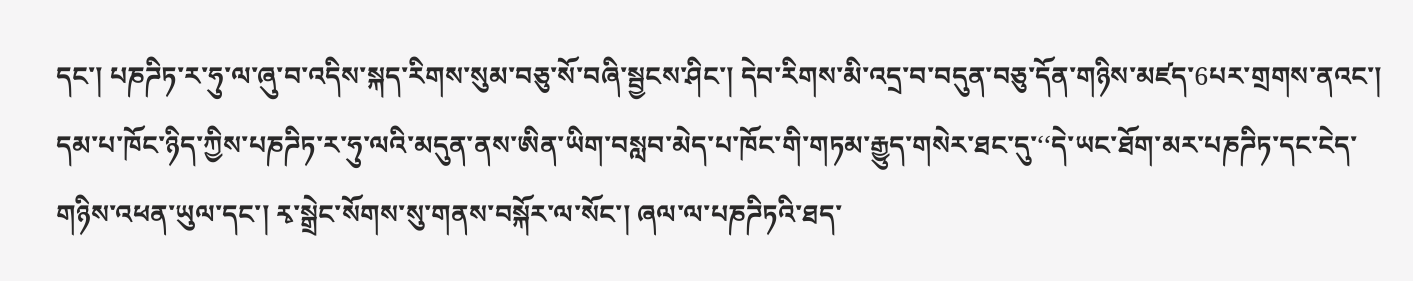དང་། པཎཌིཏ་ར་ཧུ་ལ་ཞུ་བ་འདིས་སྐད་རིགས་སུམ་བཅུ་སོ་བཞི་སྦྱངས་ཤིང་། དེབ་རིགས་མི་འདྲ་བ་བདུན་བཅུ་དོན་གཉིས་མཛད་6པར་གྲགས་ནའང་། དམ་པ་ཁོང་ཉིད་ཀྱིས་པཎཌིཏ་ར་ཧུ་ལའི་མདུན་ནས་ཨིན་ཡིག་བསླབ་མེད་པ་ཁོང་གི་གཏམ་རྒྱུད་གསེར་ཐང་དུ་‘‘དེ་ཡང་ཐོག་མར་པཎཌིཏ་དང་ངེད་གཉིས་འཕན་ཡུལ་དང་། རྭ་སྒྲེང་སོགས་སུ་གནས་བསྐོར་ལ་སོང་། ཞལ་ལ་པཎཌིཏའི་ཐད་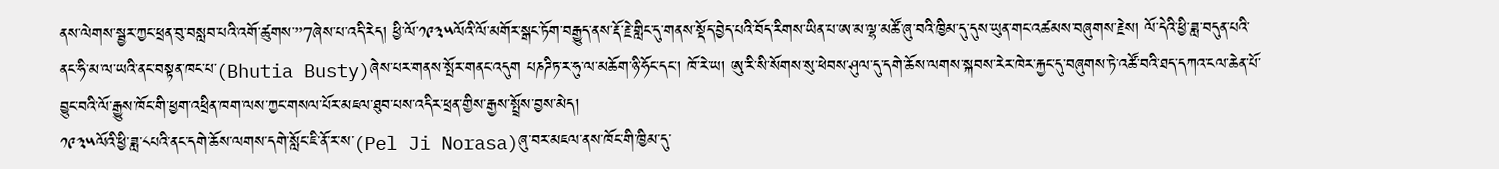ནས་ལེགས་སྦྱར་ཀྱང་ཕྲན་བུ་བསླབ་པའི་འགོ་ཚུགས་’’7ཞེས་པ་འདི་རེད། ཕྱི་ལོ་༡༩༣༥ལོའི་ལོ་མགོར་སྒང་ཏོག་བརྒྱུད་ནས་རྡོ་རྗེ་གླིང་དུ་གནས་སྡོད་བྱེད་པའི་བོད་རིགས་ཡིན་པ་ཨ་མ་ལྷ་མཚོ་ཞུ་བའི་ཁྱིམ་དུ་དུས་ཡུན་གང་འཚམས་བཞུགས་རྗེས། ལོ་དེའི་ཕྱི་ཟླ་བདུན་པའི་ནང་ཧི་མ་ལ་ཡའི་ནང་བསྟན་ཁང་པ་(Bhutia Busty)ཞེས་པར་གནས་སྤོར་གནང་འདུག པཎཌིཏ་ར་ཧུ་ལ་མཆོག་ཉི་ཧོང་དང་། ཁོ་རེ་ཡ། ཨུ་རི་སི་སོགས་སུ་ཕེབས་ཤུལ་དུ་དགེ་ཆོས་ལགས་སྐབས་རེར་ཁེར་རྐྱང་དུ་བཞུགས་ཏེ་འཚོ་བའི་ཐད་དཀའ་ངལ་ཆེན་པོ་བྱུང་བའི་ལོ་རྒྱུས་ཁོང་གི་ཕྱག་འཕྲིན་ཁག་ལས་ཀྱང་གསལ་པོར་མཇལ་ཐུབ་པས་འདིར་ཕྲན་གྱིས་རྒྱས་སྤྲོས་བྱས་མེད།
༡༩༣༥ལོའི་ཕྱི་ཟླ་༨པའི་ནང་དགེ་ཆོས་ལགས་དགེ་སློང་ཇི་ནོ་ར་ས་(Pel Ji Norasa)ཞུ་བར་མཇལ་ནས་ཁོང་གི་ཁྱིམ་དུ་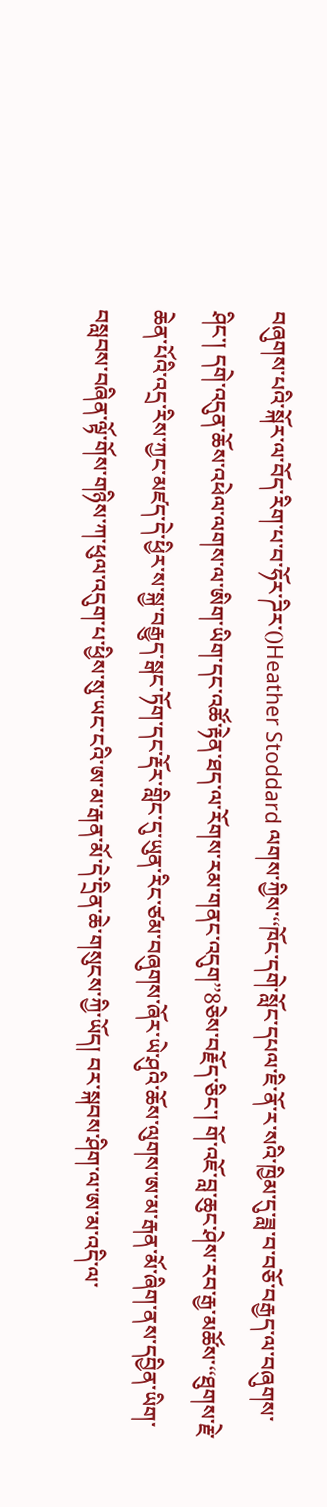བཞུགས་པའི་སྐོར་ལ་བོད་རིག་པ་བ་ཧོར་ཌིར་()Heather Stoddard ལགས་ཀྱིས་‘‘ཁོང་དགེ་སློང་དཔལ་ཇི་ནོ་ར་སའི་ཁྱིམ་དུ་ཟླ་བ་བཅོ་བརྒྱད་ལ་བཞུགས་ཤིང་། དགེ་འདུན་ཆོས་འཕེལ་ལགས་ལ་ཨིག་ཡིག་དང་འཚོ་རྟེན་ཐད་ལ་རོགས་རམ་གནང་འདུག’’8ཅེས་བརྗོད་ཅིང་། གོ་འཇོ་བླ་ཆུང་ཤེས་རབ་རྒྱ་མཚོས་‘‘ཐུགས་རྗེ་ཆེན་པོའི་འདྲ་རིས་ཀྱང་མཛད་དེ་ཕྱིར་ས་སྐྱ་བརྒྱུད་སྒང་ཏོག་དང་རྡོར་གླིང་དུ་ཡུན་རིང་ཙམ་བཞུགས་ཞོར་ཡེ་ཤུའི་ཆོས་ལུགས་ཨ་མ་རྒན་མོ་ཞིག་ནས་དབྱིན་ཡིག་བསླབས་བཞིན་ལྟོ་གོས་གཉིས་ཀ་ཕུལ་འདུག་པ་ཕྱིས་སུ་ཡང་ངའི་ཨ་མ་རྒན་མོ་དེ་དྲིན་ཆེ་གསུངས་ཀྱི་ཡོད། བར་སྐབས་ཤིག་ལ་ཨ་མ་འདི་ལ་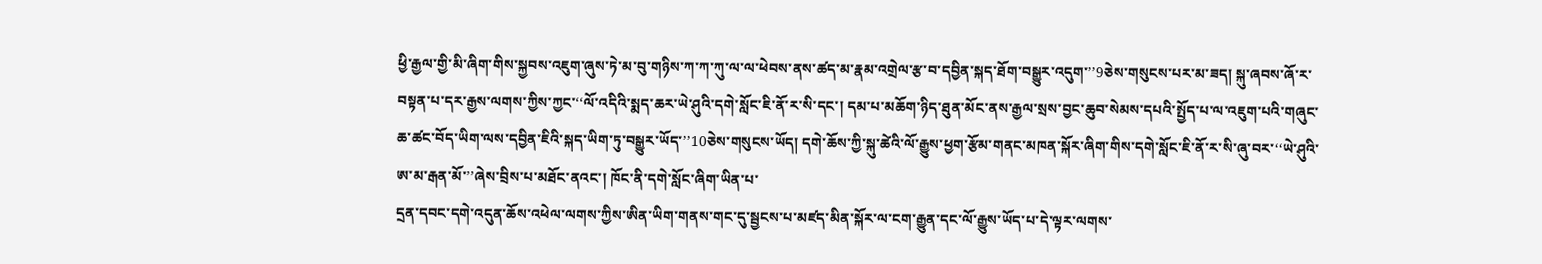ཕྱི་རྒྱལ་གྱི་མི་ཞིག་གིས་སྐྱབས་འཇུག་ཞུས་ཏེ་མ་བུ་གཉིས་ཀ་ཀ་ཀུ་ལ་ལ་ཕེབས་ནས་ཚད་མ་རྣམ་འགྲེལ་རྩ་བ་དབྱིན་སྐད་ཐོག་བསྒྱུར་འདུག་’’9ཅེས་གསུངས་པར་མ་ཟད། སྐུ་ཞབས་ཞོ་ར་བསྟན་པ་དར་རྒྱས་ལགས་ཀྱིས་ཀྱང་‘‘ལོ་འདིའི་སྨད་ཆར་ཡེ་ཤུའི་དགེ་སློང་ཇི་ནོ་ར་སི་དང་། དམ་པ་མཆོག་ཉིད་ཐུན་མོང་ནས་རྒྱལ་སྲས་བྱང་ཆུབ་སེམས་དཔའི་སྤྱོད་པ་ལ་འཇུག་པའི་གཞུང་ཆ་ཚང་བོད་ཡིག་ལས་དབྱིན་ཇིའི་སྐད་ཡིག་ཏུ་བསྒྱུར་ཡོད་’’10ཅེས་གསུངས་ཡོད། དགེ་ཆོས་ཀྱི་སྐུ་ཚེའི་ལོ་རྒྱུས་ཕྱག་རྩོམ་གནང་མཁན་སྐོར་ཞིག་གིས་དགེ་སློང་ཇི་ནོ་ར་སི་ཞུ་བར་‘‘ཡེ་ཤུའི་ཨ་མ་རྒན་མོ་’’ཞེས་བྲིས་པ་མཐོང་ནའང་། ཁོང་ནི་དགེ་སློང་ཞིག་ཡིན་པ་
དྲན་དབང་དགེ་འདུན་ཆོས་འཕེལ་ལགས་ཀྱིས་ཨིན་ཡིག་གནས་གང་དུ་སྦྱངས་པ་མཛད་མིན་སྐོར་ལ་ངག་རྒྱུན་དང་ལོ་རྒྱུས་ཡོད་པ་དེ་ལྟར་ལགས་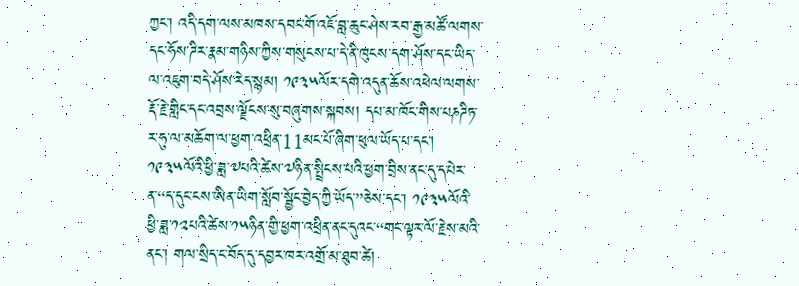ཀྱང་། འདི་དག་ལས་མཁས་དབང་གོ་འཇོ་བླ་ཆུང་ཤེས་རབ་རྒྱ་མཚོ་ལགས་དང་ཧོས་ཌིར་རྣམ་གཉིས་ཀྱིས་གསུངས་པ་དེ་ནི་ཁུངས་དག་ཤོས་དང་ཡིད་ལ་འཇུག་བདེ་ཤོས་རེད་སྙམ། ༡༩༣༥ལོར་དགེ་འདུན་ཆོས་འཕེལ་ལགས་རྡོ་རྗེ་གླིང་དང་འབྲས་ལྗོངས་སུ་བཞུགས་སྐབས། དཔ་མ་ཁོང་གིས་པཎཌིཏ་ར་ཧུ་ལ་མཆོག་ལ་ཕྱག་འཕྲིན་11མང་པོ་ཞིག་ཕུལ་ཡོད་པ་དང་། ༡༩༣༥ལོའི་ཕྱི་ཟླ་༧པའི་ཚེས་༧ཉིན་སྤྲིངས་པའི་ཕྱག་བྲིས་ནང་དུ་དཔེར་ན་‘‘ད་དུང་ངས་ཨིན་ཡིག་སློབ་སྦྱོང་བྱེད་ཀྱི་ཡོད་’’ཅེས་དང་། ༡༩༣༥ལོའི་ཕྱི་ཟླ་༡༢པའི་ཚེས་༡༥ཉིན་གྱི་ཕྱག་འཕྲིན་ནང་དུའང་‘‘གང་ལྟར་ལོ་རྗེས་མའི་ནང་། གལ་སྲིད་ང་བོད་དུ་དབྱར་ཁར་འགྲོ་མ་ཐུབ་ཚེ།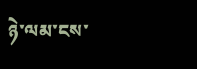ཉེ་ལམ་ངས་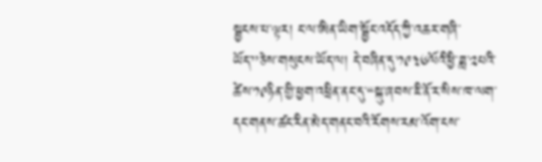སྦྱངས་པ་ལྟར། ང་ལ་ཨིན་ཡིག་སྦྱོང་འདོད་ཀྱི་འཆར་གཞི་ཡོད་’’ཅེས་གསུངས་ཡོད་ལ། དེ་བཞིན་དུ་༡༩༣༦ལོའི་ཕྱི་ཟླ་༢པའི་ཚེས་༡༩ཉིན་གྱི་ཕྱག་འཕྲིན་ནང་དུ་‘‘སྐུ་ཞབས་ཇི་ནོ་ར་སིས་ཁ་ལག་དང་གནས་ཚང་རིན་མེད་གནང་བའི་རོགས་རམ་འོག་ངས་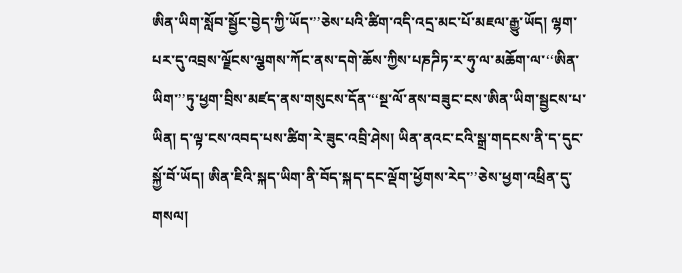ཨིན་ཡིག་སློབ་སྦྱོང་བྱེད་ཀྱི་ཡོད་’’ཅེས་པའི་ཚིག་འདི་འདྲ་མང་པོ་མཇལ་རྒྱུ་ཡོད། ལྷག་པར་དུ་འབྲས་ལྗོངས་ལྕགས་ཀོང་ནས་དགེ་ཆོས་ཀྱིས་པཎཌིཏ་ར་ཧུ་ལ་མཆོག་ལ་‘‘ཨིན་ཡིག་’’ཏུ་ཕྱག་བྲིས་མཛད་ནས་གསུངས་དོན་‘‘སྔ་ལོ་ནས་བཟུང་ངས་ཨིན་ཡིག་སྦྱངས་པ་ཡིན། ད་ལྟ་ངས་འབད་པས་ཚིག་རེ་ཟུང་འབྲི་ཤེས། ཡིན་ནའང་ངའི་སྒྲ་གདངས་ནི་ད་དུང་སྐྱོ་བོ་ཡོད། ཨིན་ཇིའི་སྐད་ཡིག་ནི་བོད་སྐད་དང་ལྡོག་ཕྱོགས་རེད་’’ཅེས་ཕྱག་འཕྲིན་དུ་གསལ།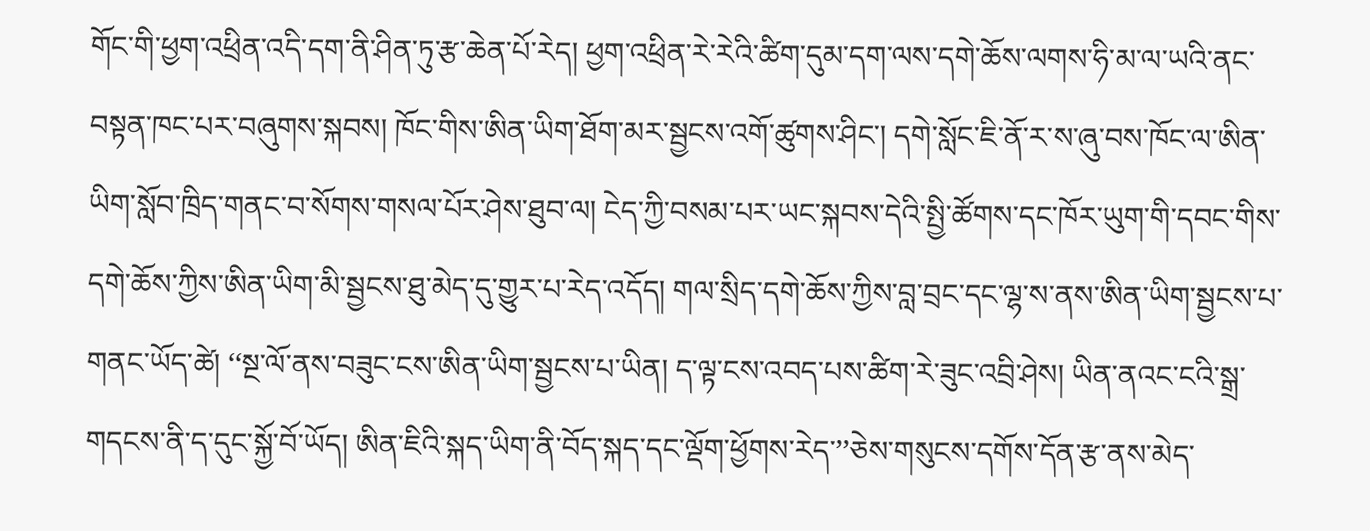གོང་གི་ཕྱག་འཕྲིན་འདི་དག་ནི་ཤིན་ཏུ་རྩ་ཆེན་པོ་རེད། ཕྱག་འཕྲིན་རེ་རེའི་ཚིག་དུམ་དག་ལས་དགེ་ཆོས་ལགས་ཧི་མ་ལ་ཡའི་ནང་བསྟན་ཁང་པར་བཞུགས་སྐབས། ཁོང་གིས་ཨིན་ཡིག་ཐོག་མར་སྦྱངས་འགོ་ཚུགས་ཤིང་། དགེ་སློང་ཇི་ནོ་ར་ས་ཞུ་བས་ཁོང་ལ་ཨིན་ཡིག་སློབ་ཁྲིད་གནང་བ་སོགས་གསལ་པོར་ཤེས་ཐུབ་ལ། ངེད་ཀྱི་བསམ་པར་ཡང་སྐབས་དེའི་སྤྱི་ཚོགས་དང་ཁོར་ཡུག་གི་དབང་གིས་དགེ་ཆོས་ཀྱིས་ཨིན་ཡིག་མི་སྦྱངས་ཐུ་མེད་དུ་གྱུར་པ་རེད་འདོད། གལ་སྲིད་དགེ་ཆོས་ཀྱིས་བླ་བྲང་དང་ལྷ་ས་ནས་ཨིན་ཡིག་སྦྱངས་པ་གནང་ཡོད་ཚེ། ‘‘སྔ་ལོ་ནས་བཟུང་ངས་ཨིན་ཡིག་སྦྱངས་པ་ཡིན། ད་ལྟ་ངས་འབད་པས་ཚིག་རེ་ཟུང་འབྲི་ཤེས། ཡིན་ནའང་ངའི་སྒྲ་གདངས་ནི་ད་དུང་སྐྱོ་བོ་ཡོད། ཨིན་ཇིའི་སྐད་ཡིག་ནི་བོད་སྐད་དང་ལྡོག་ཕྱོགས་རེད་’’ཅེས་གསུངས་དགོས་དོན་རྩ་ནས་མེད་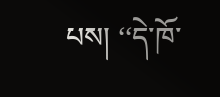པས། ‘‘དེ་ཁོ་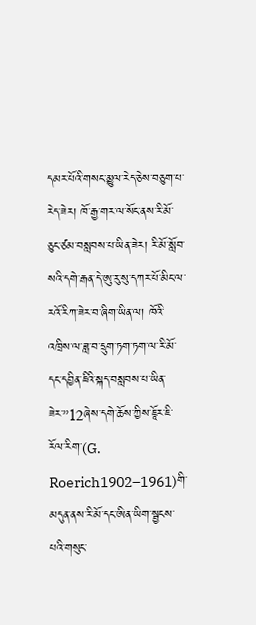དམར་པོའི་གསང་མྱུལ་རེད་ཅེས་བཅུག་པ་རེད་ཟེར། ཁོ་རྒྱ་གར་ལ་སོང་ནས་རི་མོ་ཅུང་ཙམ་བསླབས་པ་ཡིན་ཟེར། རི་མོ་སློབ་སའི་དགེ་རྒན་དེ་ཨུ་རུ་སུ་དཀར་པོ་མིང་ལ་རའོ་རིཀ་ཟེར་བ་ཞིག་ཡིན་ལ། ཁོའི་འཁྲིས་ལ་ཟླ་བ་དྲུག་ཏག་ཏག་ལ་རི་མོ་དང་དབྱིན་ཇིའི་སྐད་བསླབས་པ་ཡིན་ཟེར་’’12ཞེས་དགེ་ཆོས་ཀྱིས་ཇཱོར་ཇི་རོལ་རིག་(G. Roerich1902–1961)གི་མདུན་ནས་རི་མོ་དང་ཨིན་ཡིག་སྦྱངས་པའི་གསུང་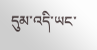དུམ་འདི་ཡང་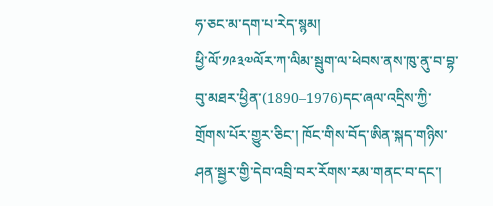ཧ་ཅང་མ་དག་པ་རེད་སྙམ།
ཕྱི་ལོ་༡༩༣༧ལོར་ཀ་ལིམ་སྦུག་ལ་ཕེབས་ནས་ཁུ་ནུ་བ་བྷ་བུ་མཐར་ཕྱིན་(1890–1976)དང་ཞལ་འདྲིས་ཀྱི་གྲོགས་པོར་གྱུར་ཅིང་། ཁོང་གིས་བོད་ཨིན་སྐད་གཉིས་ཤན་སྦྱར་གྱི་དེབ་འབྲི་བར་རོགས་རམ་གནང་བ་དང་།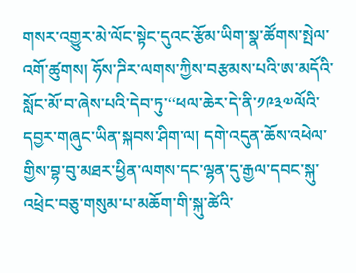གསར་འགྱུར་མེ་ལོང་སྟེང་དུའང་རྩོམ་ཡིག་སྣ་ཚོགས་སྤེལ་འགོ་ཚུགས། ཧོས་ཌིར་ལགས་ཀྱིས་བརྩམས་པའི་ཨ་མདོའི་སློང་མོ་བ་ཞེས་པའི་དེབ་ཏུ་‘‘ཕལ་ཆེར་དེ་ནི་༡༩༣༧ལོའི་དབྱར་གཞུང་ཡིན་སྐབས་ཤིག་ལ། དགེ་འདུན་ཆོས་འཕེལ་གྱིས་བྷ་བུ་མཐར་ཕྱིན་ལགས་དང་ལྷན་དུ་རྒྱལ་དབང་སྐུ་འཕྲེང་བཅུ་གསུམ་པ་མཆོག་གི་སྐུ་ཚེའི་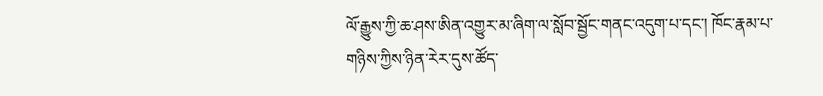ལོ་རྒྱུས་ཀྱི་ཆ་ཤས་ཨིན་འགྱུར་མ་ཞིག་ལ་སློབ་སྦྱོང་གནང་འདུག་པ་དང་། ཁོང་རྣམ་པ་གཉིས་ཀྱིས་ཉིན་རེར་དུས་ཚོད་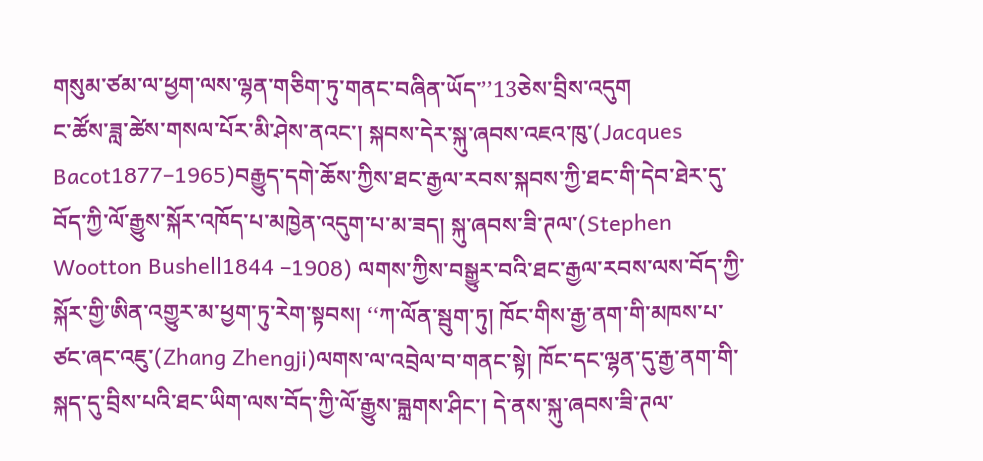གསུམ་ཙམ་ལ་ཕྱག་ལས་ལྷན་གཅིག་ཏུ་གནང་བཞིན་ཡོད་’’13ཅེས་བྲིས་འདུག
ང་ཚོས་ཟླ་ཚེས་གསལ་པོར་མི་ཤེས་ནའང་། སྐབས་དེར་སྐུ་ཞབས་འཇའ་ཁུ་(Jacques Bacot1877–1965)བརྒྱུད་དགེ་ཆོས་ཀྱིས་ཐང་རྒྱལ་རབས་སྐབས་ཀྱི་ཐང་གི་དེབ་ཐེར་དུ་བོད་ཀྱི་ལོ་རྒྱུས་སྐོར་འཁོད་པ་མཁྱེན་འདུག་པ་མ་ཟད། སྐུ་ཞབས་ཟི་ཊལ་(Stephen Wootton Bushell1844 –1908) ལགས་ཀྱིས་བསྒྱུར་བའི་ཐང་རྒྱལ་རབས་ལས་བོད་ཀྱི་སྐོར་གྱི་ཨིན་འགྱུར་མ་ཕྱག་ཏུ་རེག་སྟབས། ‘‘ཀ་ལོན་སྦུག་ཏུ། ཁོང་གིས་རྒྱ་ནག་གི་མཁས་པ་ཙང་ཞང་འཇུ་(Zhang Zhengji)ལགས་ལ་འབྲེལ་བ་གནང་སྟེ། ཁོང་དང་ལྷན་དུ་རྒྱ་ནག་གི་སྐད་དུ་བྲིས་པའི་ཐང་ཡིག་ལས་བོད་ཀྱི་ལོ་རྒྱུས་བྐླགས་ཤིང་། དེ་ནས་སྐུ་ཞབས་ཟི་ཊལ་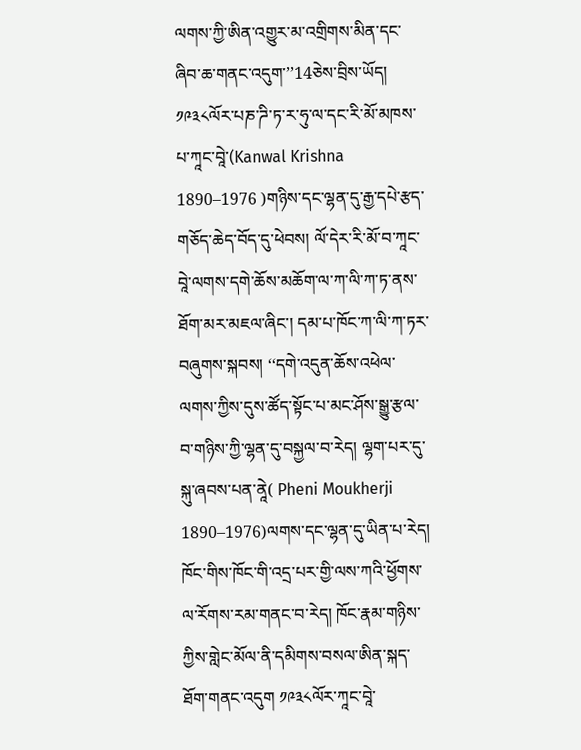ལགས་ཀྱི་ཨིན་འགྱུར་མ་འགྲིགས་མིན་དང་ཞིབ་ཆ་གནང་འདུག་’’14ཅེས་བྲིས་ཡོད།
༡༩༣༨ལོར་པཎ་ཌི་ཏ་ར་ཧུ་ལ་དང་རི་མོ་མཁས་པ་ཀཱང་བཱེ་(Kanwal Krishna 1890–1976 )གཉིས་དང་ལྷན་དུ་རྒྱ་དཔེ་རྩད་གཅོད་ཆེད་བོད་དུ་ཕེབས། ལོ་དེར་རི་མོ་བ་ཀཱང་བཱེ་ལགས་དགེ་ཆོས་མཆོག་ལ་ཀ་ལི་ཀ་ཏ་ནས་ཐོག་མར་མཇལ་ཞིང་། དམ་པ་ཁོང་ཀ་ལི་ཀ་ཏར་བཞུགས་སྐབས། ‘‘དགེ་འདུན་ཆོས་འཕེལ་ལགས་ཀྱིས་དུས་ཚོད་སྟོང་པ་མང་ཤོས་སྒྱུ་རྩལ་བ་གཉིས་ཀྱི་ལྷན་དུ་བསྐྱལ་བ་རེད། ལྷག་པར་དུ་སྐུ་ཞབས་པན་ནཱེ( Pheni Moukherji 1890–1976)ལགས་དང་ལྷན་དུ་ཡིན་པ་རེད། ཁོང་གིས་ཁོང་གི་འདྲ་པར་གྱི་ལས་ཀའི་ཕྱོགས་ལ་རོགས་རམ་གནང་བ་རེད། ཁོང་རྣམ་གཉིས་ཀྱིས་གླེང་མོལ་ནི་དམིགས་བསལ་ཨིན་སྐད་ཐོག་གནང་འདུག ༡༩༣༨ལོར་ཀཱང་བཱེ་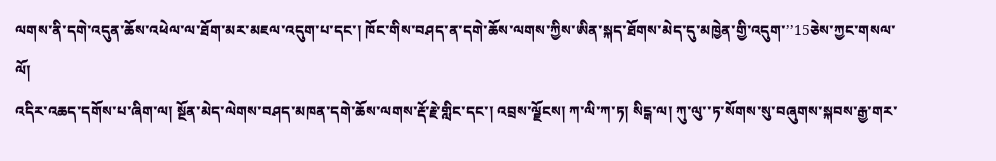ལགས་ནི་དགེ་འདུན་ཆོས་འཕེལ་ལ་ཐོག་མར་མཇལ་འདུག་པ་དང་། ཁོང་གིས་བཤད་ན་དགེ་ཆོས་ལགས་ཀྱིས་ཨིན་སྐད་ཐོགས་མེད་དུ་མཁྱེན་གྱི་འདུག་’’15ཅེས་ཀྱང་གསལ་ལོ།
འདིར་འཆད་དགོས་པ་ཞིག་ལ། སྔོན་མེད་ལེགས་བཤད་མཁན་དགེ་ཆོས་ལགས་རྡོ་རྗེ་གླིང་དང་། འབྲས་ལྗོངས། ཀ་ལི་ཀ་ཏ། སིངྒ་ལ། ཀུ་ལུ་་ཏ་སོགས་སུ་བཞུགས་སྐབས་རྒྱ་གར་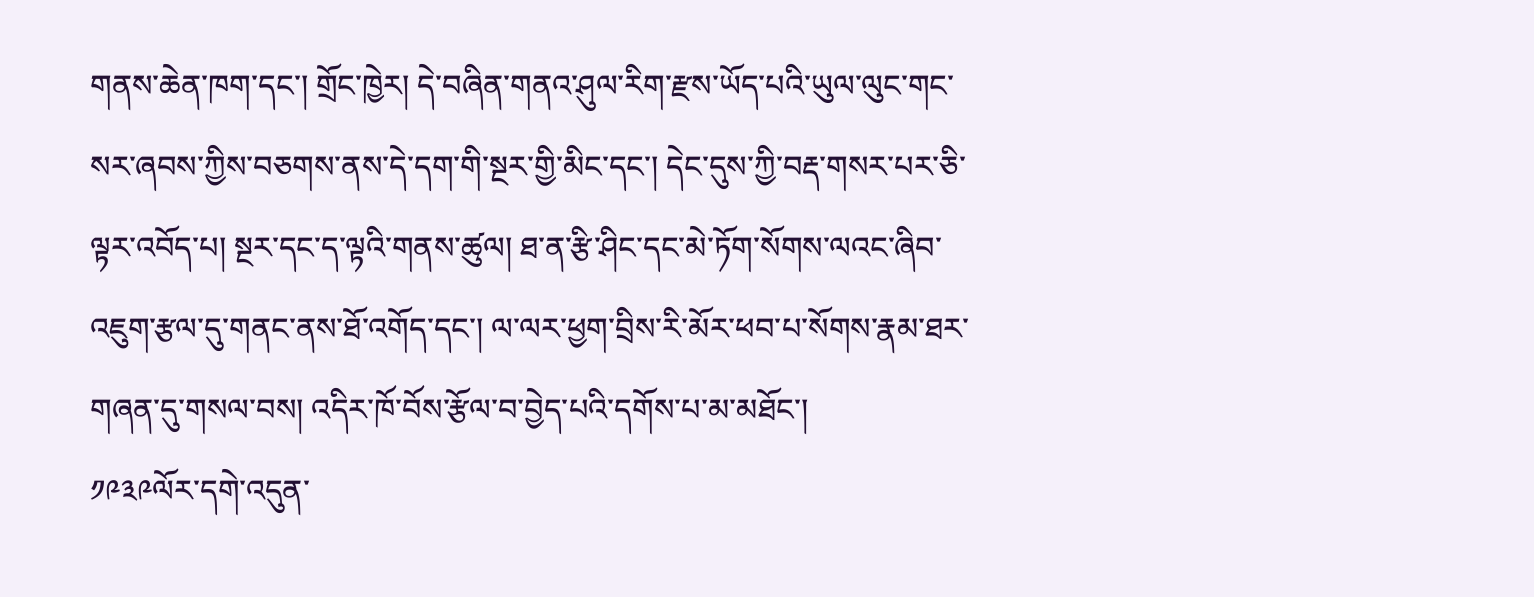གནས་ཆེན་ཁག་དང་། གྲོང་ཁྱེར། དེ་བཞིན་གནའ་ཤུལ་རིག་རྫས་ཡོད་པའི་ཡུལ་ལུང་གང་སར་ཞབས་ཀྱིས་བཅགས་ནས་དེ་དག་གི་སྔར་གྱི་མིང་དང་། དེང་དུས་ཀྱི་བརྡ་གསར་པར་ཅི་ལྟར་འབོད་པ། སྔར་དང་ད་ལྟའི་གནས་ཚུལ། ཐ་ན་རྩི་ཤིང་དང་མེ་ཏོག་སོགས་ལའང་ཞིབ་འཇུག་རྩལ་དུ་གནང་ནས་ཐོ་འགོད་དང་། ལ་ལར་ཕྱག་བྲིས་རི་མོར་ཕབ་པ་སོགས་རྣམ་ཐར་གཞན་དུ་གསལ་བས། འདིར་ཁོ་བོས་རྩོལ་བ་བྱེད་པའི་དགོས་པ་མ་མཐོང་།
༡༩༣༩ལོར་དགེ་འདུན་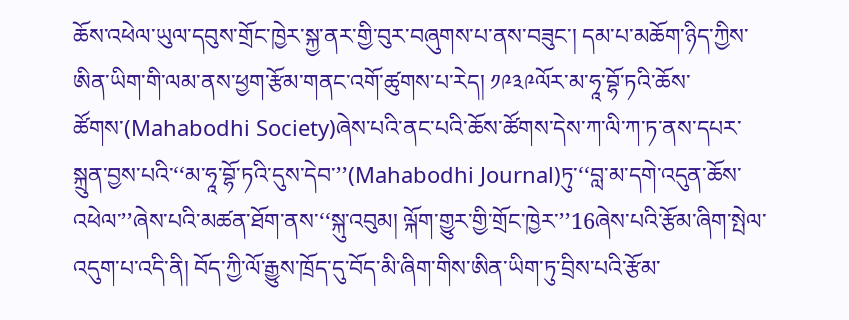ཆོས་འཕེལ་ཡུལ་དབུས་གྲོང་ཁྱེར་སྐྱ་ནར་གྱི་བུར་བཞུགས་པ་ནས་བཟུང་། དམ་པ་མཆོག་ཉིད་ཀྱིས་ཨིན་ཡིག་གི་ལམ་ནས་ཕྱག་རྩོམ་གནང་འགོ་ཚུགས་པ་རེད། ༡༩༣༩ལོར་མ་ཧཱ་བྷོ་ཏའི་ཆོས་ཚོགས་(Mahabodhi Society)ཞེས་པའི་ནང་པའི་ཆོས་ཚོགས་དེས་ཀ་ལི་ཀ་ཏ་ནས་དཔར་སྐྲུན་བྱས་པའི་‘‘མ་ཧཱ་བྷོ་ཏའི་དུས་དེབ་’’(Mahabodhi Journal)ཏུ་‘‘བླ་མ་དགེ་འདུན་ཆོས་འཕེལ་’’ཞེས་པའི་མཚན་ཐོག་ནས་‘‘སྐུ་འབུམ། ལྐོག་གྱུར་གྱི་གྲོང་ཁྱེར་’’16ཞེས་པའི་རྩོམ་ཞིག་སྤེལ་འདུག་པ་འདི་ནི། བོད་ཀྱི་ལོ་རྒྱུས་ཁྲོད་དུ་བོད་མི་ཞིག་གིས་ཨིན་ཡིག་ཏུ་བྲིས་པའི་རྩོམ་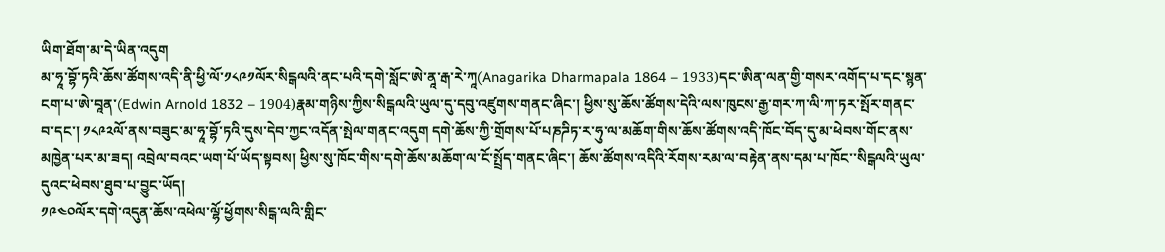ཡིག་ཐོག་མ་དེ་ཡིན་འདུག
མ་ཧཱ་བྷོ་ཏའི་ཆོས་ཚོགས་འདི་ནི་ཕྱི་ལོ་༡༨༩༡ལོར་སིངྒལའི་ནང་པའི་དགེ་སློང་ཨེ་ནཱ་རྒ་རེ་ཀཱ(Anagarika Dharmapala 1864 – 1933)དང་ཨིན་ལན་གྱི་གསར་འགོད་པ་དང་སྙན་ངག་པ་ཨེ་བཱན་(Edwin Arnold 1832 – 1904)རྣམ་གཉིས་ཀྱིས་སིངྒལའི་ཡུལ་དུ་དབུ་འཛུགས་གནང་ཞིང་། ཕྱིས་སུ་ཆོས་ཚོགས་དེའི་ལས་ཁུངས་རྒྱ་གར་ཀ་ལི་ཀ་ཏར་སྤོར་གནང་བ་དང་། ༡༨༩༢ལོ་ནས་བཟུང་མ་ཧཱ་བྷོ་ཏའི་དུས་དེབ་ཀྱང་འདོན་སྤེལ་གནང་འདུག དགེ་ཆོས་ཀྱི་གྲོགས་པོ་པཎཌིཏ་ར་ཧུ་ལ་མཆོག་གིས་ཆོས་ཚོགས་འདི་ཁོང་བོད་དུ་མ་ཕེབས་གོང་ནས་མཁྱེན་པར་མ་ཟད། འབྲེལ་བའང་ཡག་པོ་ཡོད་སྟབས། ཕྱིས་སུ་ཁོང་གིས་དགེ་ཆོས་མཆོག་ལ་ངོ་སྤྲོད་གནང་ཞིང་། ཆོས་ཚོགས་འདིའི་རོགས་རམ་ལ་བརྟེན་ནས་དམ་པ་ཁོང་་སིངྒལའི་ཡུལ་དུའང་ཕེབས་ཐུབ་པ་བྱུང་ཡོད།
༡༩༤༠ལོར་དགེ་འདུན་ཆོས་འཕེལ་ལྷོ་ཕྱོགས་སིངྒ་ལའི་གླིང་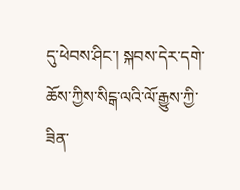དུ་ཕེབས་ཤིང་། སྐབས་དེར་དགེ་ཆོས་ཀྱིས་སིངྒ་ལའི་ལོ་རྒྱུས་ཀྱི་ཟིན་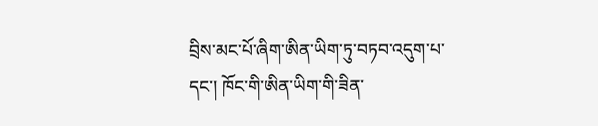བྲིས་མང་པོ་ཞིག་ཨིན་ཡིག་ཏུ་བཏབ་འདུག་པ་དང་། ཁོང་གི་ཨིན་ཡིག་གི་ཟིན་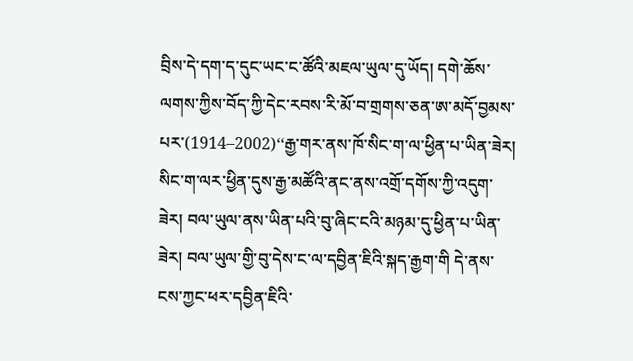བྲིས་དེ་དག་ད་དུང་ཡང་ང་ཚོའི་མཇལ་ཡུལ་དུ་ཡོད། དགེ་ཆོས་ལགས་ཀྱིས་བོད་ཀྱི་དེང་རབས་རི་མོ་བ་གྲགས་ཅན་ཨ་མདོ་བྱམས་པར་(1914–2002)‘‘རྒྱ་གར་ནས་ཁོ་སིང་ག་ལ་ཕྱིན་པ་ཡིན་ཟེར། སིང་ག་ལར་ཕྱིན་དུས་རྒྱ་མཚོའི་ནང་ནས་འགྲོ་དགོས་ཀྱི་འདུག་ཟེར། བལ་ཡུལ་ནས་ཡིན་པའི་བུ་ཞིང་ངའི་མཉམ་དུ་ཕྱིན་པ་ཡིན་ཟེར། བལ་ཡུལ་གྱི་བུ་དེས་ང་ལ་དབྱིན་ཇིའི་སྐད་རྒྱག་གི དེ་ནས་ངས་ཀྱང་ཕར་དབྱིན་ཇིའི་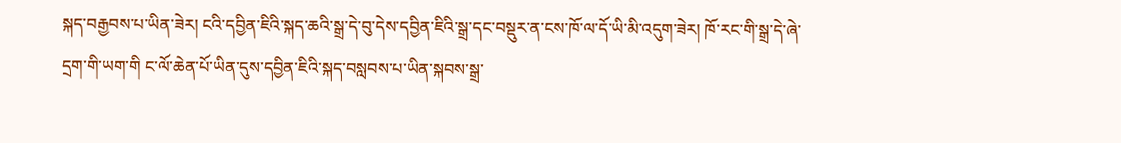སྐད་བརྒྱབས་པ་ཡིན་ཟེར། ངའི་དབྱིན་ཇིའི་སྐད་ཆའི་སྒྲ་དེ་བུ་དེས་དབྱིན་ཇིའི་སྒྲ་དང་བསྡུར་ན་ངས་ཁོ་ལ་དོ་ཡི་མི་འདུག་ཟེར། ཁོ་རང་གི་སྒྲ་དེ་ཞེ་དྲག་གི་ཡག་གི ང་ལོ་ཆེན་པོ་ཡིན་དུས་དབྱིན་ཇིའི་སྐད་བསླབས་པ་ཡིན་སྐབས་སྒྲ་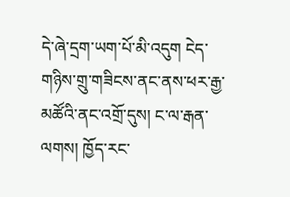དེ་ཞེ་དྲག་ཡག་པོ་མི་འདུག ངེད་གཉིས་གྲུ་གཟིངས་ནང་ནས་ཕར་རྒྱ་མཚོའི་ནང་འགྲོ་དུས། ང་ལ་རྒན་ལགས། ཁྱོད་རང་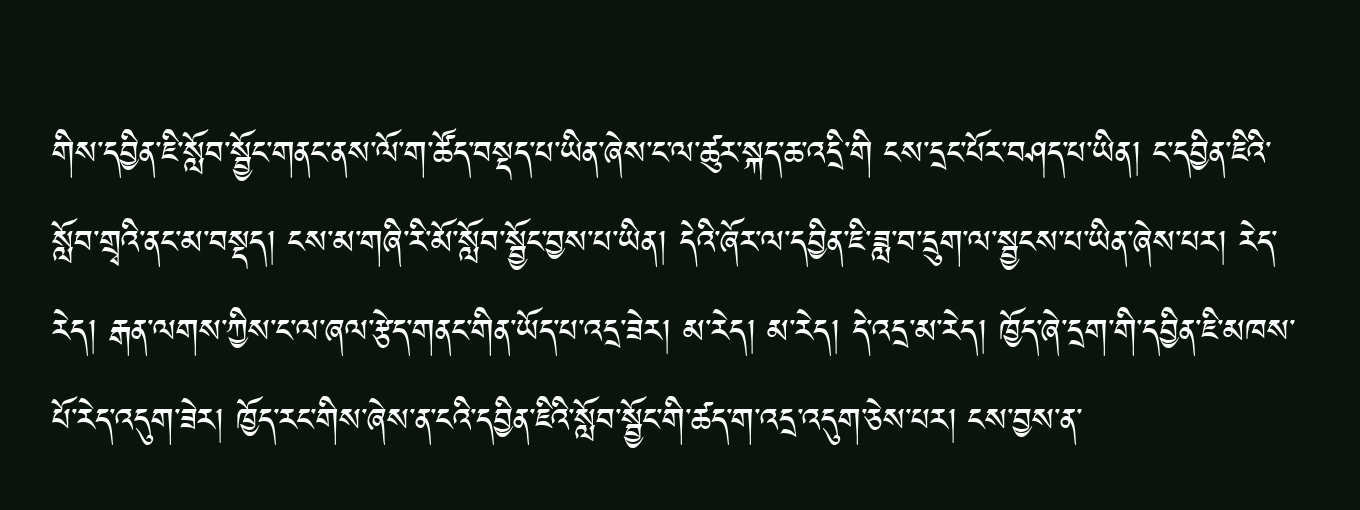གིས་དབྱིན་ཇི་སློབ་སྦྱོང་གནང་ནས་ལོ་ག་ཚོད་བསྡད་པ་ཡིན་ཞེས་ང་ལ་ཚུར་སྐད་ཆ་འདྲི་གི ངས་དྲང་པོར་བཤད་པ་ཡིན། ང་དབྱིན་ཇིའི་སློབ་གྲྭའི་ནང་མ་བསྡད། ངས་མ་གཞི་རི་མོ་སློབ་སྦྱོང་བྱས་པ་ཡིན། དེའི་ཞོར་ལ་དབྱིན་ཇི་ཟླ་བ་དྲུག་ལ་སྦྱངས་པ་ཡིན་ཞེས་པར། རེད་རེད། རྒན་ལགས་ཀྱིས་ང་ལ་ཞལ་རྩེད་གནང་གིན་ཡོད་པ་འདྲ་ཟེར། མ་རེད། མ་རེད། དེ་འདྲ་མ་རེད། ཁྱོད་ཞེ་དྲག་གི་དབྱིན་ཇི་མཁས་པོ་རེད་འདུག་ཟེར། ཁྱོད་རང་གིས་ཞེས་ན་ངའི་དབྱིན་ཇིའི་སློབ་སྦྱོང་གི་ཚད་ག་འདྲ་འདུག་ཅེས་པར། ངས་བྱས་ན་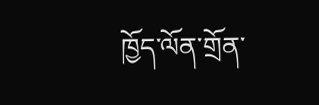ཁྱོད་ལོན་གྲོན་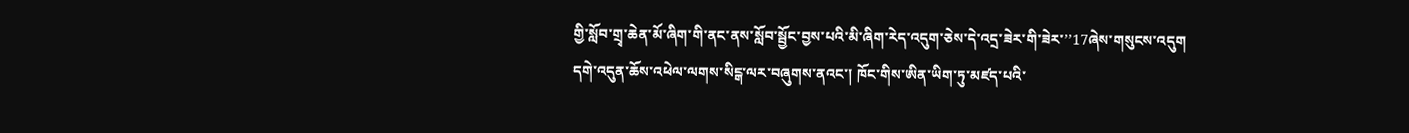གྱི་སློབ་གྲྭ་ཆེན་མོ་ཞིག་གི་ནང་ནས་སློབ་སྦྱོང་བྱས་པའི་མི་ཞིག་རེད་འདུག་ཅེས་དེ་འདྲ་ཟེར་གི་ཟེར་’’17ཞེས་གསུངས་འདུག
དགེ་འདུན་ཆོས་འཕེལ་ལགས་སིངྒ་ལར་བཞུགས་ནའང་། ཁོང་གིས་ཨིན་ཡིག་ཏུ་མཛད་པའི་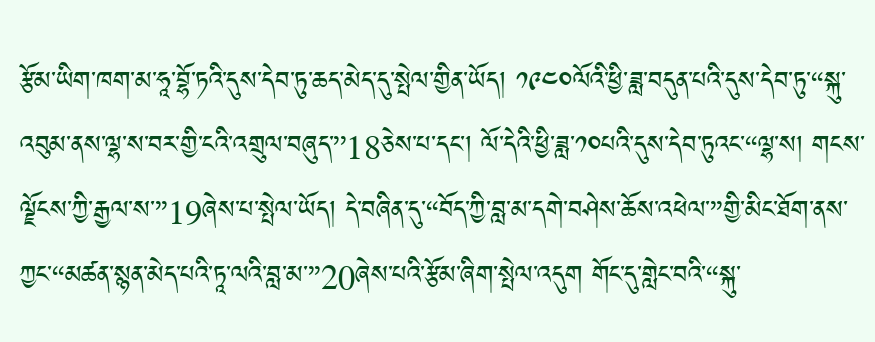རྩོམ་ཡིག་ཁག་མ་ཧཱ་བྷོ་ཏའི་དུས་དེབ་ཏུ་ཆད་མེད་དུ་སྤེལ་གྱིན་ཡོད། ༡༩༤༠ལོའི་ཕྱི་ཟླ་བདུན་པའི་དུས་དེབ་ཏུ་‘‘སྐུ་འབུམ་ནས་ལྷ་ས་བར་གྱི་ངའི་འགྲུལ་བཞུད་’’18ཅེས་པ་དང་། ལོ་དེའི་ཕྱི་ཟླ་༡༠པའི་དུས་དེབ་ཏུའང་‘‘ལྷ་ས། གངས་ལྗོངས་ཀྱི་རྒྱལ་ས་’’19ཞེས་པ་སྤེལ་ཡོད། དེ་བཞིན་དུ་‘‘བོད་ཀྱི་བླ་མ་དགེ་བཤེས་ཆོས་འཕེལ་’’གྱི་མིང་ཐོག་ནས་ཀྱང་‘‘མཚན་སྙན་མེད་པའི་ཏཱ་ལའི་བླ་མ་’’20ཞེས་པའི་རྩོམ་ཞིག་སྤེལ་འདུག གོང་དུ་གླེང་བའི་‘‘སྐུ་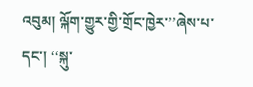འབུམ། ལྐོག་གྱུར་གྱི་གྲོང་ཁྱེར་’’ཞེས་པ་དང་། ‘‘སྐུ་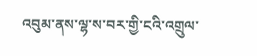འབུམ་ནས་ལྷ་ས་བར་གྱི་ངའི་འགྲུལ་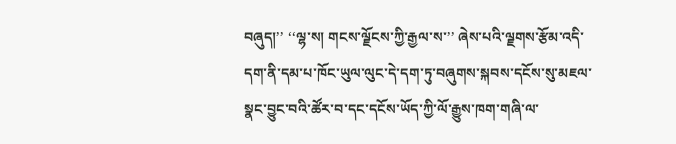བཞུད།’’ ‘‘ལྷ་ས། གངས་ལྗོངས་ཀྱི་རྒྱལ་ས་’’ ཞེས་པའི་ལྗགས་རྩོམ་འདི་དག་ནི་དམ་པ་ཁོང་ཡུལ་ལུང་དེ་དག་ཏུ་བཞུགས་སྐབས་དངོས་སུ་མཇལ་སྣང་བྱུང་བའི་ཚོར་བ་དང་དངོས་ཡོད་ཀྱི་ལོ་རྒྱུས་ཁག་གཞི་ལ་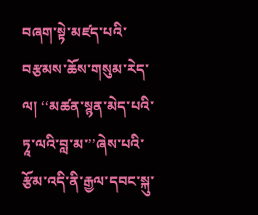བཞག་སྟེ་མཛད་པའི་བརྩམས་ཆོས་གསུམ་རེད་ལ། ‘‘མཚན་སྙན་མེད་པའི་ཏཱ་ལའི་བླ་མ་’’ཞེས་པའི་རྩོམ་འདི་ནི་རྒྱལ་དབང་སྐུ་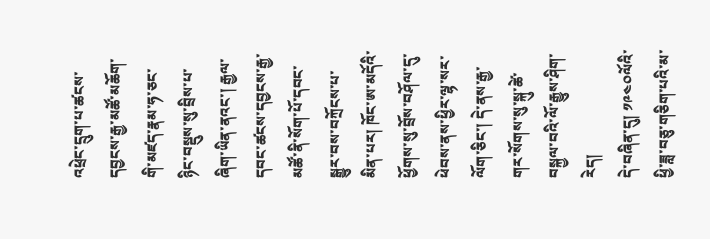འཕྲེང་དྲུག་པ་ཚངས་དབྱངས་རྒྱ་མཚོ་མཆོག་གི་མཛད་རྣམ་ཧ་ཅང་ཉིང་བསྡུས་སུ་བྲིས་པ་ཞིག་ཡིན་ནའང་། རྒྱལ་དབང་ཚངས་དབྱངས་རྒྱ་མཚོ་ནི་སོག་པོ་དབང་སྒྱུར་བས་བཀྲོངས་པ་མིན་པར། ཁོང་ཨ་མདོའི་ཕྱོགས་སུ་བྲོས་བཤོལ་དུ་ཕེབས་ནས་ཕྱིར་ལྷ་སར་ལོག་ཅིང་། དེ་ནས་རྒྱ་གར་སོགས་སུ་སྐུ་ཚེ་བསྐྱལ་བའི་ལོ་རྒྱུས་ཤིག་རེད།
དེ་བཞིན་དུ། ༡༩༤༠ལོའི་ཕྱི་ཟླ་བཅུ་གཅིག་པའི་མ་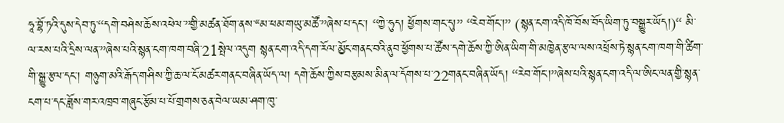ཧཱ་བྷོ་ཏའི་དུས་དེབ་ཏུ་‘‘དགེ་བཤེས་ཆོས་འཕེལ་’’གྱི་མཚན་ཐོག་ནས་‘‘མ་ཕམ་གཡུ་མཚོ་’’ཞེས་པ་དང་། ‘‘ཀྱེ་ཧུད། ཕྱོགས་གང་དུ།’’ ‘‘རེབ་གོང་།’’ (སྙན་ངག་འདི་ཁོ་བོས་བོད་ཡིག་ཏུ་བསྒྱུར་ཡོད།)‘‘ མི་ལ་རས་པའི་དྲིས་ལན་’’ཞེས་པའི་སྙན་ངག་ཁག་བཞི་21སྤེལ་འདུག སྙན་ངག་འདི་དག་རོལ་མྱོང་གནང་བའི་ནུབ་ཕྱོགས་པ་ཚོས་དགེ་ཆོས་ཀྱི་ཨིན་ཡིག་གི་མཁྱེན་རྩལ་ལས་འཕྲོས་ཏེ་སྙན་ངག་ཁག་གི་ཚིག་གི་སྒྱུ་རྩལ་དང་། གཉུག་མའི་རྒོད་གཤིས་ཀྱི་ཆ་ལ་ངོ་མཚར་གནང་བཞིན་ཡོད་ལ། དགེ་ཆོས་ཀྱིས་བརྩམས་མིན་ལ་དོགས་པ་22གནང་བཞིན་ཡོད། ‘‘རེབ་གོང་།’’ཞེས་པའི་སྙན་ངག་འདི་ལ་ཨིང་ལན་གྱི་སྙན་ངག་པ་དང་ཟློས་གར་འཁྲབ་གཞུང་རྩོམ་པ་པོ་གྲགས་ཅན་བེལ་ཡམ་ཤག་ཁུ་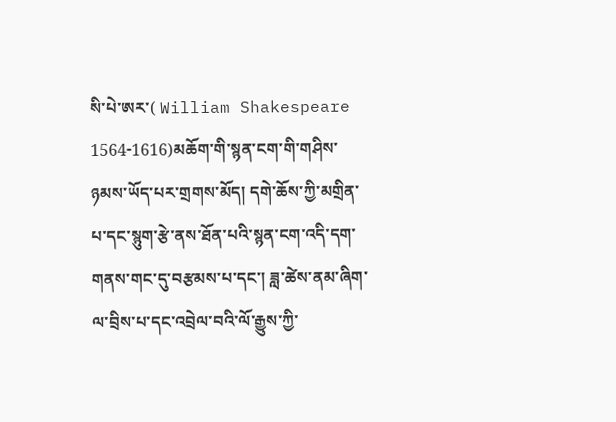སི་པེ་ཨར་( William Shakespeare 1564-1616)མཆོག་གི་སྙན་ངག་གི་གཤིས་ཉམས་ཡོད་པར་གྲགས་མོད། དགེ་ཆོས་ཀྱི་མགྲིན་པ་དང་སྙུག་རྩེ་ནས་ཐོན་པའི་སྙན་ངག་འདི་དག་གནས་གང་དུ་བརྩམས་པ་དང་། ཟླ་ཚེས་ནམ་ཞིག་ལ་བྲིས་པ་དང་འབྲེལ་བའི་ལོ་རྒྱུས་ཀྱི་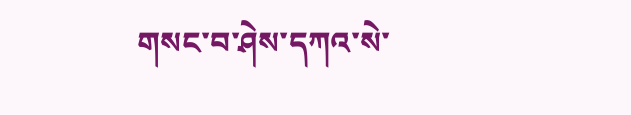གསང་བ་ཤེས་དཀའ་སེ་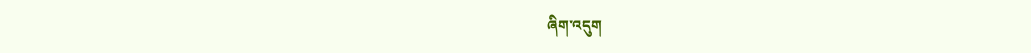ཞིག་འདུག